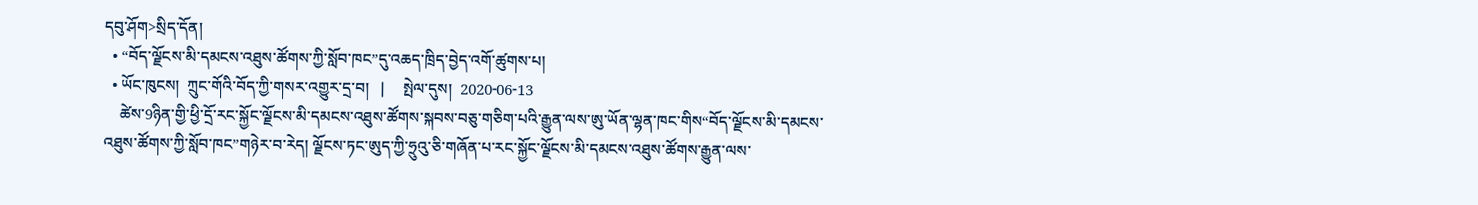དབུ་ཤོག>སྲིད་དོན།
  • “བོད་ལྗོངས་མི་དམངས་འཐུས་ཚོགས་ཀྱི་སློབ་ཁང”དུ་འཆད་ཁྲིད་བྱེད་འགོ་ཚུགས་པ།
  • ཡོང་ཁུངས།  ཀྲུང་གོའི་བོད་ཀྱི་གསར་འགྱུར་དྲ་བ།   |     སྤེལ་དུས།  2020-06-13
    ཚེས་9ཉིན་གྱི་ཕྱི་དྲོ་རང་སྐྱོང་ལྗོངས་མི་དམངས་འཐུས་ཚོགས་སྐབས་བཅུ་གཅིག་པའི་རྒྱུན་ལས་ཨུ་ཡོན་ལྷན་ཁང་གིས“བོད་ལྗོངས་མི་དམངས་འཐུས་ཚོགས་ཀྱི་སློབ་ཁང”གཉེར་བ་རེད། ལྗོངས་ཏང་ཨུད་ཀྱི་ཧྲུའུ་ཅི་གཞོན་པ་རང་སྐྱོང་ལྗོངས་མི་དམངས་འཐུས་ཚོགས་རྒྱུན་ལས་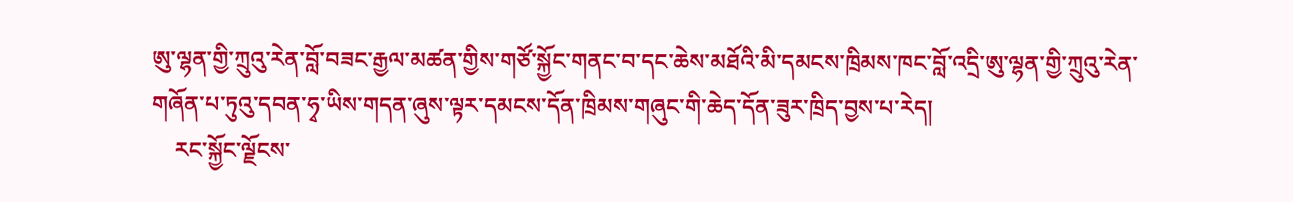ཨུ་ལྷན་གྱི་ཀྲུའུ་རེན་བློ་བཟང་རྒྱལ་མཚན་གྱིས་གཙོ་སྐྱོང་གནང་བ་དང་ཆེས་མཐོའི་མི་དམངས་ཁྲིམས་ཁང་བློ་འདྲི་ཨུ་ལྷན་གྱི་ཀྲུའུ་རེན་གཞོན་པ་ཏུའུ་དབན་ཧྭ་ཡིས་གདན་ཞུས་ལྟར་དམངས་དོན་ཁྲིམས་གཞུང་གི་ཆེད་དོན་ཟུར་ཁྲིད་བྱས་པ་རེད།
    རང་སྐྱོང་ལྗོངས་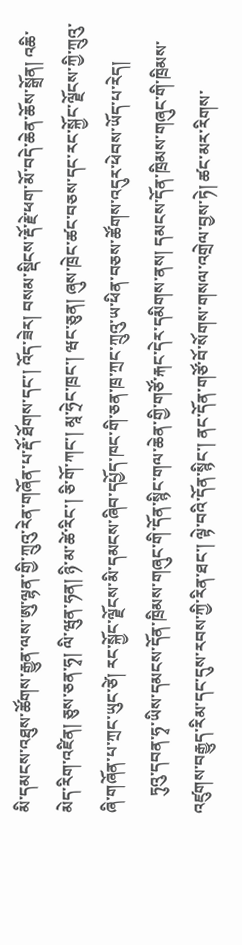མི་དམངས་འཐུས་ཚོགས་རྒྱུན་ལས་ཨུ་ལྷན་གྱི་ཀྲུའུ་རེན་གཞོན་པ་རྡོ་ཐོགས་དང་། འོད་ཟེར། བསམ་སྡིངས་རྡོ་རྗེ་ཕག་མོ་བདེ་ཆེན་ཆོས་སྒྲོན། འཆི་མེད་རིག་འཛིན། ཅུས་ཅན་ཧྭ། ལི་ཝུན་ཧན། ཉི་མ་ཚེ་རིང་། ཅི་གོ་ཀང་། མཱ་ཧྲེང་ཁྲང་། ཝང་ཅུན། ཞུས་ཁྲེང་ཚང་བཅས་དང་རང་སྐྱོང་ལྗོངས་ཀྱི་ཀྲུའུ་ཞི་གཞོན་པ་ཀྲང་ཡུང་ཙེ། རང་སྐྱོང་ལྗོངས་མི་དམངས་ཞིབ་དཔྱོད་ཁང་གི་ཅན་ཁྲ་ཀྲང་ཀྲུའུ་ཡ་ཕིན་བཅས་ཚོགས་འདུར་ཕེབས་ཡོད་པ་རེད།
    ཏུའུ་དབན་ཧྭ་ཡིས་དམངས་དོན་ཁྲིམས་གཞུང་གི་དོན་སྙིང་གལ་ཆེན་གྱི་གཙོ་རྐང་དེར་དམིགས་ནས། དམངས་དོན་ཁྲིམས་གཞུང་གི་ཁྲིམས་འཛུགས་བརྒྱུད་རིམ་དང་དུས་རབས་ཀྱི་རིན་ཐང་། ལྟེ་བའི་དོན་སྙིང་། ནང་དོན་གཙོ་བོ་སོགས་གསལ་འགྲེལ་བྱས་ཏེ། ཚང་མར་རིགས་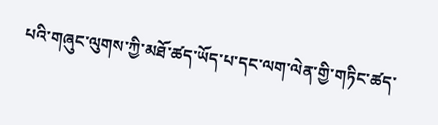པའི་གཞུང་ལུགས་ཀྱི་མཐོ་ཚད་ཡོད་པ་དང་ལག་ལེན་གྱི་གཏིང་ཚད་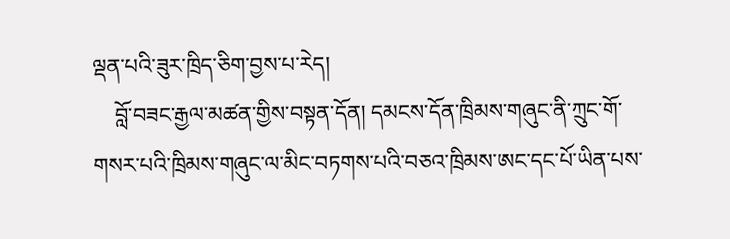ལྡན་པའི་ཟུར་ཁྲིད་ཅིག་བྱས་པ་རེད།
    བློ་བཟང་རྒྱལ་མཚན་གྱིས་བསྟན་དོན། དམངས་དོན་ཁྲིམས་གཞུང་ནི་ཀྲུང་གོ་གསར་པའི་ཁྲིམས་གཞུང་ལ་མིང་བཏགས་པའི་བཅའ་ཁྲིམས་ཨང་དང་པོ་ཡིན་པས་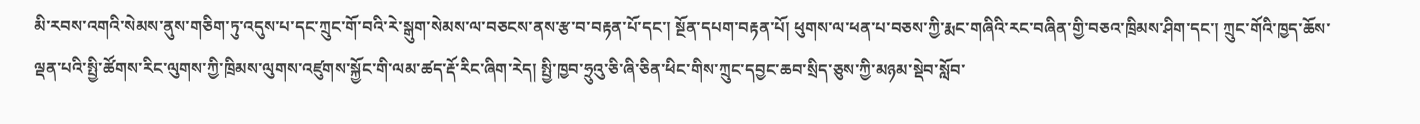མི་རབས་འགའི་སེམས་ནུས་གཅིག་ཏུ་འདུས་པ་དང་ཀྲུང་གོ་བའི་རེ་སྒུག་སེམས་ལ་བཅངས་ནས་རྩ་བ་བརྟན་པོ་དང་། སྔོན་དཔག་བརྟན་པོ། ཕུགས་ལ་ཕན་པ་བཅས་ཀྱི་རྨང་གཞིའི་རང་བཞིན་གྱི་བཅའ་ཁྲིམས་ཤིག་དང་། ཀྲུང་གོའི་ཁྱད་ཆོས་ལྡན་པའི་སྤྱི་ཚོགས་རིང་ལུགས་ཀྱི་ཁྲིམས་ལུགས་འཛུགས་སྐྱོང་གི་ལམ་ཚད་རྡོ་རིང་ཞིག་རེད། སྤྱི་ཁྱབ་ཧྲུའུ་ཅི་ཞི་ཅིན་ཕིང་གིས་ཀྲུང་དབྱང་ཆབ་སྲིད་ཅུས་ཀྱི་མཉམ་སྡེབ་སློབ་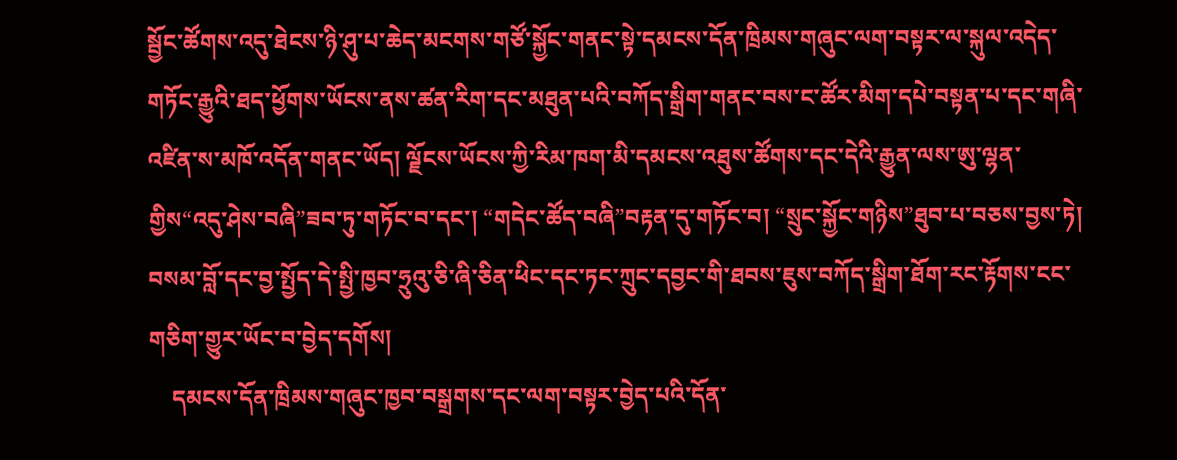སྦྱོང་ཚོགས་འདུ་ཐེངས་ཉི་ཤུ་པ་ཆེད་མངགས་གཙོ་སྐྱོང་གནང་སྟེ་དམངས་དོན་ཁྲིམས་གཞུང་ལག་བསྟར་ལ་སྐུལ་འདེད་གཏོང་རྒྱུའི་ཐད་ཕྱོགས་ཡོངས་ནས་ཚན་རིག་དང་མཐུན་པའི་བཀོད་སྒྲིག་གནང་བས་ང་ཚོར་མིག་དཔེ་བསྟན་པ་དང་གཞི་འཛིན་ས་མཁོ་འདོན་གནང་ཡོད། ལྗོངས་ཡོངས་ཀྱི་རིམ་ཁག་མི་དམངས་འཐུས་ཚོགས་དང་དེའི་རྒྱུན་ལས་ཨུ་ལྷན་གྱིས“འདུ་ཤེས་བཞི”ཟབ་ཏུ་གཏོང་བ་དང་། “གདེང་ཚོད་བཞི”བརྟན་དུ་གཏོང་བ། “སྲུང་སྐྱོང་གཉིས”ཐུབ་པ་བཅས་བྱས་ཏེ། བསམ་བློ་དང་བྱ་སྤྱོད་དེ་སྤྱི་ཁྱབ་ཧྲུའུ་ཅི་ཞི་ཅིན་ཕིང་དང་ཏང་ཀྲུང་དབྱང་གི་ཐབས་ཇུས་བཀོད་སྒྲིག་ཐོག་རང་རྟོགས་ངང་གཅིག་གྱུར་ཡོང་བ་བྱེད་དགོས།
    དམངས་དོན་ཁྲིམས་གཞུང་ཁྱབ་བསྒྲགས་དང་ལག་བསྟར་བྱེད་པའི་དོན་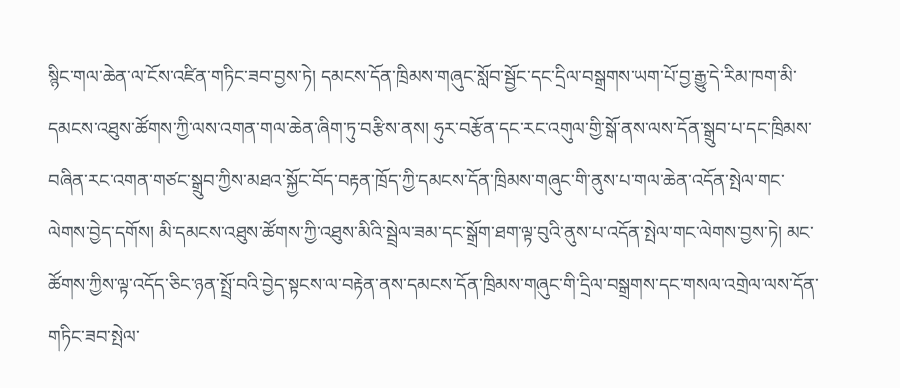སྙིང་གལ་ཆེན་ལ་ངོས་འཛིན་གཏིང་ཟབ་བྱས་ཏེ། དམངས་དོན་ཁྲིམས་གཞུང་སློབ་སྦྱོང་དང་དྲིལ་བསྒྲགས་ཡག་པོ་བྱ་རྒྱུ་དེ་རིམ་ཁག་མི་དམངས་འཐུས་ཚོགས་ཀྱི་ལས་འགན་གལ་ཆེན་ཞིག་ཏུ་བརྩིས་ནས། ཧུར་བརྩོན་དང་རང་འགུལ་གྱི་སྒོ་ནས་ལས་དོན་སྒྲུབ་པ་དང་ཁྲིམས་བཞིན་རང་འགན་གཙང་སྒྲུབ་ཀྱིས་མཐའ་སྐྱོང་བོད་བརྟན་ཁྲོད་ཀྱི་དམངས་དོན་ཁྲིམས་གཞུང་གི་ནུས་པ་གལ་ཆེན་འདོན་སྤེལ་གང་ལེགས་བྱེད་དགོས། མི་དམངས་འཐུས་ཚོགས་ཀྱི་འཐུས་མིའི་སྦྲེལ་ཟམ་དང་སྒྲོག་ཐག་ལྟ་བུའི་ནུས་པ་འདོན་སྤེལ་གང་ལེགས་བྱས་ཏེ། མང་ཚོགས་ཀྱིས་ལྟ་འདོད་ཅིང་ཉན་སྤྲོ་བའི་བྱེད་སྟངས་ལ་བརྟེན་ནས་དམངས་དོན་ཁྲིམས་གཞུང་གི་དྲིལ་བསྒྲགས་དང་གསལ་འགྲེལ་ལས་དོན་གཏིང་ཟབ་སྤེལ་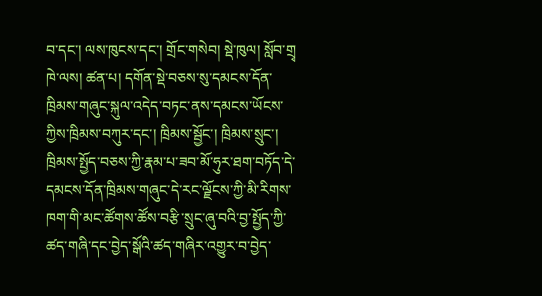བ་དང་། ལས་ཁུངས་དང་། གྲོང་གསེབ། སྡེ་ཁུལ། སློབ་གྲྭ ཁེ་ལས། ཚན་པ། དགོན་སྡེ་བཅས་སུ་དམངས་དོན་ཁྲིམས་གཞུང་སྐུལ་འདེད་བཏང་ནས་དམངས་ཡོངས་ཀྱིས་ཁྲིམས་བཀུར་དང་། ཁྲིམས་སྦྱོང་། ཁྲིམས་སྲུང་། ཁྲིམས་སྤྱོད་བཅས་ཀྱི་རྣམ་པ་ཟབ་མོ་ཧུར་ཐག་བཏོད་དེ་དམངས་དོན་ཁྲིམས་གཞུང་དེ་རང་ལྗོངས་ཀྱི་མི་རིགས་ཁག་གི་མང་ཚོགས་ཚོས་བརྩི་སྲུང་ཞུ་བའི་བྱ་སྤྱོད་ཀྱི་ཚད་གཞི་དང་བྱེད་སྒོའི་ཚད་གཞིར་འགྱུར་བ་བྱེད་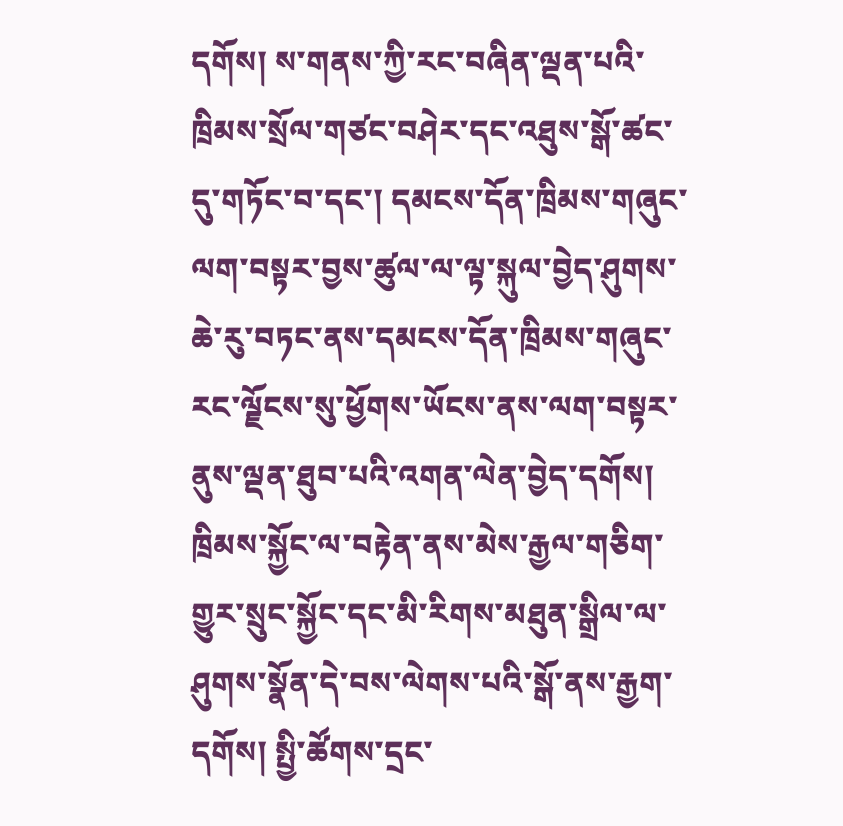དགོས། ས་གནས་ཀྱི་རང་བཞིན་ལྡན་པའི་ཁྲིམས་སྲོལ་གཙང་བཤེར་དང་འཐུས་སྒོ་ཚང་དུ་གཏོང་བ་དང་། དམངས་དོན་ཁྲིམས་གཞུང་ལག་བསྟར་བྱས་ཚུལ་ལ་ལྟ་སྐུལ་བྱེད་ཤུགས་ཆེ་རུ་བཏང་ནས་དམངས་དོན་ཁྲིམས་གཞུང་རང་ལྗོངས་སུ་ཕྱོགས་ཡོངས་ནས་ལག་བསྟར་ནུས་ལྡན་ཐུབ་པའི་འགན་ལེན་བྱེད་དགོས། ཁྲིམས་སྐྱོང་ལ་བརྟེན་ནས་མེས་རྒྱལ་གཅིག་གྱུར་སྲུང་སྐྱོང་དང་མི་རིགས་མཐུན་སྒྲིལ་ལ་ཤུགས་སྣོན་དེ་བས་ལེགས་པའི་སྒོ་ནས་རྒྱག་དགོས། སྤྱི་ཚོགས་དྲང་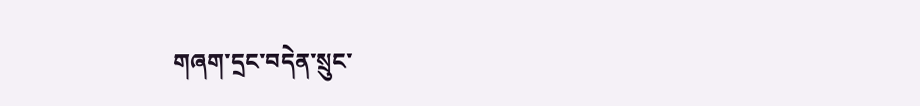གཞག་དྲང་བདེན་སྲུང་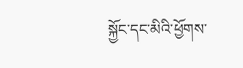སྐྱོང་དང་མིའི་ཕྱོགས་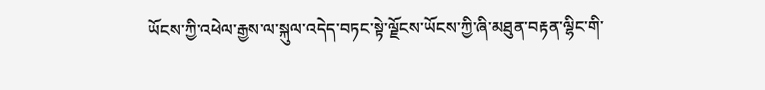ཡོངས་ཀྱི་འཕེལ་རྒྱས་ལ་སྐུལ་འདེད་བཏང་སྟེ་ལྗོངས་ཡོངས་ཀྱི་ཞི་མཐུན་བརྟན་ལྷིང་གི་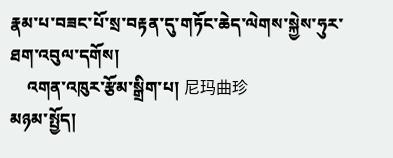རྣམ་པ་བཟང་པོ་སྲ་བརྟན་དུ་གཏོང་ཆེད་ལེགས་སྐྱེས་ཧུར་ཐག་འབུལ་དགོས།
    འགན་འཁུར་རྩོམ་སྒྲིག་པ། 尼玛曲珍
མཉམ་སྤྱོད།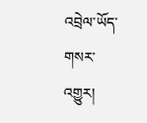འབྲེལ་ཡོད་གསར་འགྱུར།